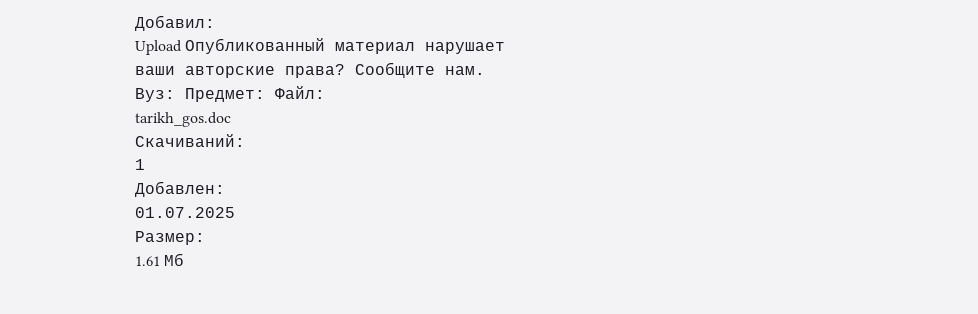Добавил:
Upload Опубликованный материал нарушает ваши авторские права? Сообщите нам.
Вуз: Предмет: Файл:
tarikh_gos.doc
Скачиваний:
1
Добавлен:
01.07.2025
Размер:
1.61 Mб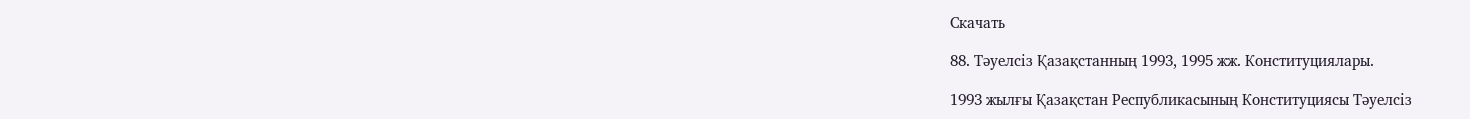Скачать

88. Тәуелсіз Қазақстанның 1993, 1995 жж. Конституциялары.

1993 жылғы Қазақстан Республикасының Конституциясы Тәуелсіз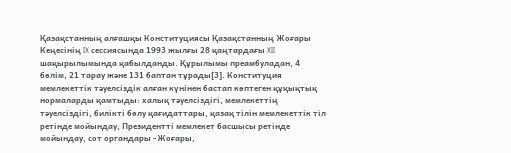Қазақстанның алғашқы Конституциясы Қазақстанның Жоғары Кеңесінің IX сессиясында 1993 жылғы 28 қаңтардағы XII шақырылымында қабылданды. Құрылымы преамбуладан, 4 бөлім, 21 тарау және 131 баптан тұрады[3]. Конституция мемлекеттік тәуелсіздік алған күнінен бастап көптеген құқықтық нормаларды қамтыды: халық тәуелсіздігі, мемлекеттің тәуелсіздігі, билікті бөлу қағидаттары, қазақ тілін мемлекеттік тіл ретінде мойындау, Президентті мемлекет басшысы ретінде мойындау, сот органдары -Жоғары,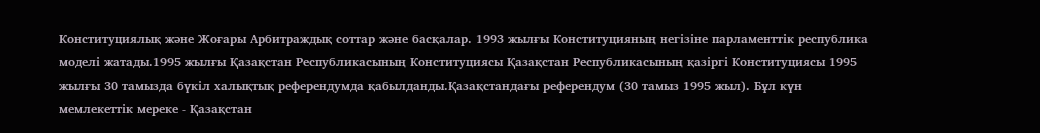Конституциялық және Жоғары Арбитраждық соттар және басқалар. 1993 жылғы Конституцияның негізіне парламенттік республика моделі жатады.1995 жылғы Қазақстан Республикасының Конституциясы Қазақстан Республикасының қазіргі Конституциясы 1995 жылғы 30 тамызда бүкіл халықтық референдумда қабылданды.Қазақстандағы референдум (30 тамыз 1995 жыл). Бұл күн мемлекеттік мереке - Қазақстан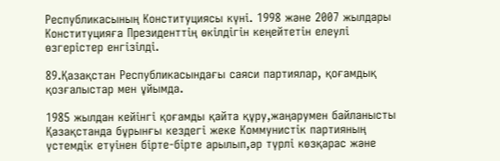Республикасының Конституциясы күні. 1998 және 2007 жылдары Конституцияға Президенттің өкілдігін кеңейтетін елеулі өзгерістер енгізілді.

89.Қазақстан Республикасындағы саяси партиялар, қоғамдық қозғалыстар мен ұйымда.

1985 жылдан кейінгі қоғамды қайта құру,жаңарумен байланысты Қазақстанда бұрынғы кездегі жеке Коммунистік партияның үстемдік етуінен бірте-бірте арылып,әр түрлі көзқарас және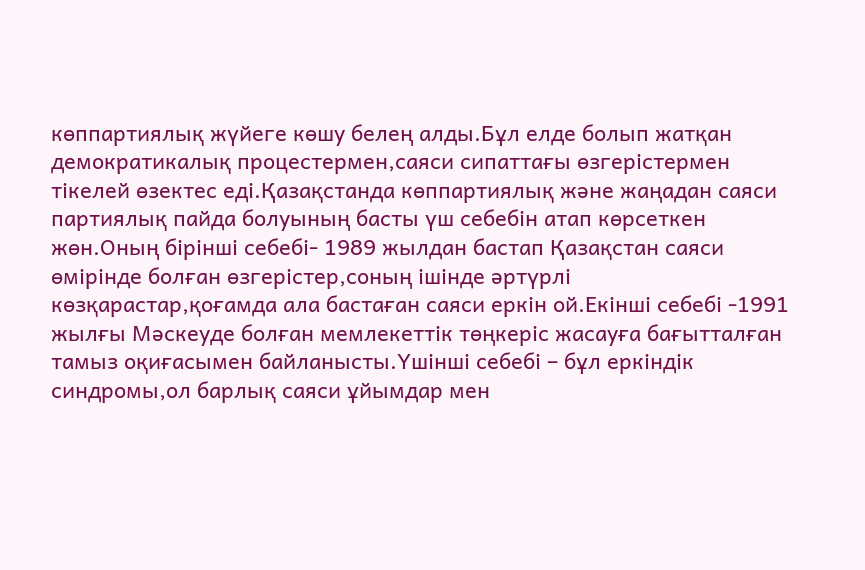көппартиялық жүйеге көшу белең алды.Бұл елде болып жатқан демократикалық процестермен,саяси сипаттағы өзгерістермен тікелей өзектес еді.Қазақстанда көппартиялық және жаңадан саяси партиялық пайда болуының басты үш себебін атап көрсеткен жөн.Оның бірінші себебі- 1989 жылдан бастап Қазақстан саяси өмірінде болған өзгерістер,соның ішінде әртүрлі көзқарастар,қоғамда ала бастаған саяси еркін ой.Екінші себебі -1991 жылғы Мәскеуде болған мемлекеттік төңкеріс жасауға бағытталған тамыз оқиғасымен байланысты.Үшінші себебі – бұл еркіндік синдромы,ол барлық саяси ұйымдар мен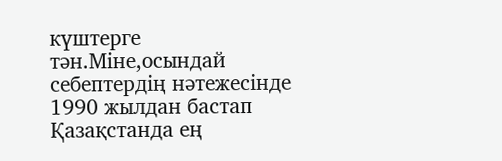күштерге тән.Міне,осындай себептердің нәтежесінде 1990 жылдан бастап Қазақстанда ең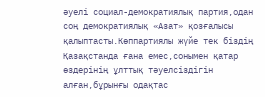әуелі социал-демократиялық партия,одан соң демократиялық «Азат» қозғалысы қалыптасты.Көппартиялы жүйе тек біздің Қазақстанда ғана емес,сонымен қатар өздерінің ұлттық тәуелсіздігін алған,бұрынғы одақтас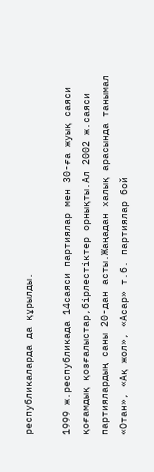республикаларда да құрылды.

1999 ж.республикада 14саяси партиялар мен 30-ға жуық саяси қоғамдық қозғалыстар,бірлестіктер орнықты.Ал 2002 ж.саяси партиялардың саны 20-дан асты.Жаңадан халық арасында танымал «Отан», «Ақ жол», «Асар» т.б. партиялар бой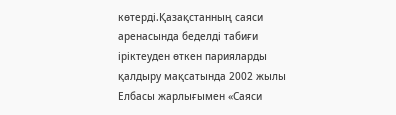көтерді.Қазақстанның саяси аренасында беделді табиғи іріктеуден өткен парияларды қалдыру мақсатында 2002 жылы Елбасы жарлығымен «Саяси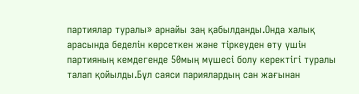партиялар туралы» арнайы заң қабылданды.Онда халық арасында беделін көрсеткен және тіркеуден өту үшін партияның кемдегенде 50мың мүшесі болу керектігі туралы талап қойылды.Бұл саяси париялардың сан жағынан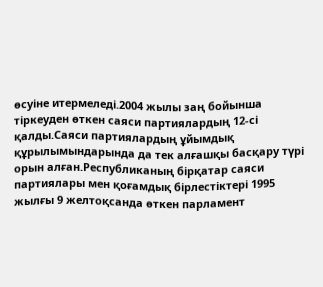өсуіне итермеледі.2004 жылы заң бойынша тіркеуден өткен саяси партиялардың 12-сі қалды.Саяси партиялардың ұйымдық құрылымындарында да тек алғашқы басқару түрі орын алған.Республиканың бірқатар саяси партиялары мен қоғамдық бірлестіктері 1995 жылғы 9 желтоқсанда өткен парламент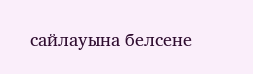сайлауына белсене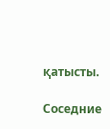қатысты.

Соседние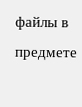файлы в предмете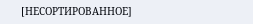[НЕСОРТИРОВАННОЕ]